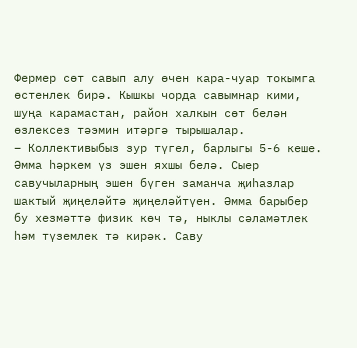Фермер сөт савып алу өчен кара-чуар токымга өстенлек бирә. Кышкы чорда савымнар кими, шуңа карамастан, район халкын сөт белән өзлексез тәэмин итәргә тырышалар.
– Коллективыбыз зур түгел, барлыгы 5-6 кеше. Әмма һәркем үз эшен яхшы белә. Сыер савучыларның эшен бүген заманча җиһазлар шактый җиңеләйтә җиңеләйтүен. Әмма барыбер бу хезмәттә физик көч тә, ныклы сәламәтлек һәм түземлек тә кирәк. Саву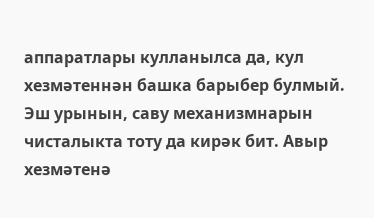аппаратлары кулланылса да, кул хезмәтеннән башка барыбер булмый. Эш урынын, саву механизмнарын чисталыкта тоту да кирәк бит. Авыр хезмәтенә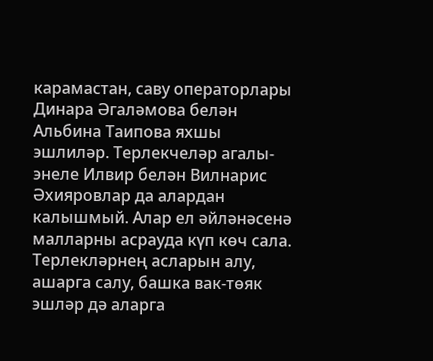карамастан, саву операторлары Динара Әгаләмова белән Альбина Таипова яхшы эшлиләр. Терлекчеләр агалы-энеле Илвир белән Вилнарис Әхияровлар да алардан калышмый. Алар ел әйләнәсенә малларны асрауда күп көч сала. Терлекләрнең асларын алу, ашарга салу, башка вак-төяк эшләр дә аларга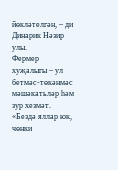йөкләтелгән, – ди Динарик Нәзир улы.
Фермер хуҗалыгы – ул бетмәс-төкәнмәс мәшәкатьләр һәм зур хезмәт. «Бездә яллар юк, чөнки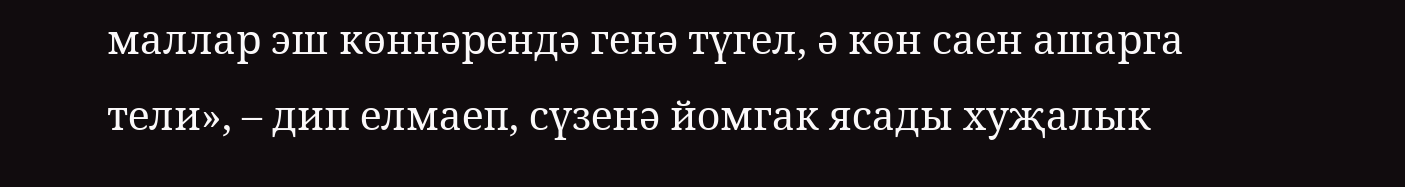маллар эш көннәрендә генә түгел, ә көн саен ашарга тели», – дип елмаеп, сүзенә йомгак ясады хуҗалык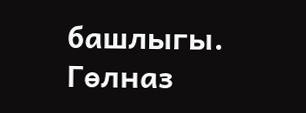башлыгы.
Гөлназ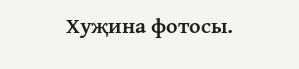Хуҗина фотосы.